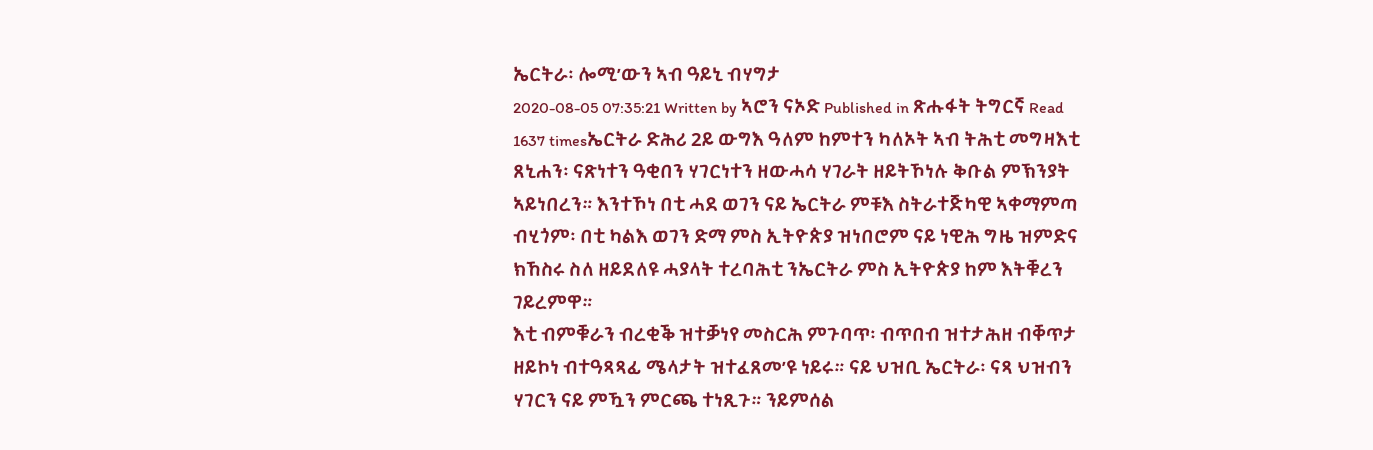ኤርትራ፡ ሎሚ’ውን ኣብ ዓይኒ ብሃግታ
2020-08-05 07:35:21 Written by ኣሮን ናኦድ Published in ጽሑፋት ትግርኛ Read 1637 timesኤርትራ ድሕሪ 2ይ ውግእ ዓለም ከምተን ካለኦት ኣብ ትሕቲ መግዛእቲ ጸኒሐን፡ ናጽነተን ዓቂበን ሃገርነተን ዘውሓሳ ሃገራት ዘይትኾነሉ ቅቡል ምኽንያት ኣይነበረን። እንተኾነ በቲ ሓደ ወገን ናይ ኤርትራ ምቹእ ስትራተጅካዊ ኣቀማምጣ ብሂጎም፡ በቲ ካልእ ወገን ድማ ምስ ኢትዮጵያ ዝነበሮም ናይ ነዊሕ ግዜ ዝምድና ክኸስሩ ስለ ዘይደለዩ ሓያላት ተረባሕቲ ንኤርትራ ምስ ኢትዮጵያ ከም እትቑረን ገይረምዋ።
እቲ ብምቑራን ብረቂቕ ዝተቓነየ መስርሕ ምጉባጥ፡ ብጥበብ ዝተታሕዘ ብቐጥታ ዘይኮነ ብተዓጻጻፊ ሜላታት ዝተፈጸመ’ዩ ነይሩ። ናይ ህዝቢ ኤርትራ፡ ናጻ ህዝብን ሃገርን ናይ ምዃን ምርጫ ተነጺጉ። ንይምሰል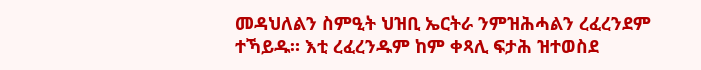መዳህለልን ስምዒት ህዝቢ ኤርትራ ንምዝሕሓልን ረፈረንደም ተኻይዱ። እቲ ረፈረንዱም ከም ቀጻሊ ፍታሕ ዝተወስደ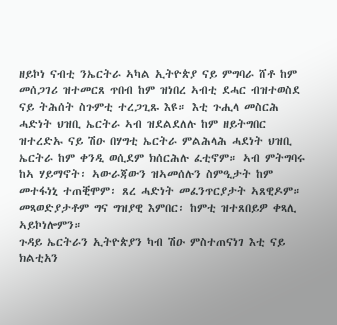ዘይኮነ ናብቲ ንኤርትራ ኣካል ኢትዮጵያ ናይ ምግባራ ሸቶ ከም መሰጋገሪ ዝተመርጸ ጥበብ ከም ዝነበረ ኣብቲ ደሓር ብዝተወስደ ናይ ትሕሰት ስጉምቲ ተረጋጊጹ እዩ። እቲ ጉሒላ መስርሕ ሓድነት ህዝቢ ኤርትራ ኣብ ዝደልደለሉ ከም ዘይትግበር ዝተረድኡ ናይ ሽዑ በሃግቲ ኤርትራ ምልሕላሕ ሓደነት ህዝቢ ኤርትራ ከም ቀንዲ ወሲደም ክሰርሕሉ ፈቲኖም። ኣብ ምትግባሩ ከኣ ሃይማኖት፡ ኣውራጃውን ዝኣመሰሉን ስምዒታት ከም መተፋነኒ ተጠቒሞም፡ ጸረ ሓድነት መፈንጥርያታት ኣጸዊዶም። መጻወድያታቶም ግና ግዝያዊ እምበር፡ ከምቲ ዝተጸበይዎ ቀጻሊ ኣይኮነሎምን።
ጉዳይ ኤርትራን ኢትዮጵያን ካብ ሽዑ ምስተጠናነገ እቲ ናይ ክልቲአን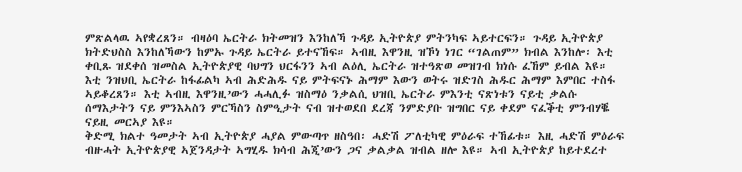ምጽልላዉ ኣየቋረጸን። ብዛዕባ ኤርትራ ክትመዝን እንከለኻ ጉዳይ ኢትዮጵያ ምትንካፍ ኣይተርፍን። ጉዳይ ኢትዮጵያ ክትድህስስ እንከለኻውን ከምኡ ጉዳይ ኤርትራ ይተናኸፍ። ኣብዚ እዋንዚ ዝኾነ ነገር “ገልጠም” ክብል እንከሎ፡ እቲ ቀቢጹ ዝደቀሰ ዝመስል ኢትዮጵያዊ ባህግን ህርፋንን ኣብ ልዕሊ ኤርትራ ዝተዓጽወ መዝገብ ክነሱ ፈኸም ይብል እዩ። እቲ ንዝህቢ ኤርትራ ከፋፊልካ ኣብ ሕድሕዱ ናይ ምትፍናኑ ሕማም እውን ወትሩ ዝድገስ ሕዱር ሕማም እምበር ተስፋ ኣይቆረጸን። እቲ ኣብዚ እዋንዚ’ውን ሓሓሊፉ ዝስማዕ ንቃልሲ ህዝቢ ኤርትራ ምእንቲ ናጽነቱን ናይቲ ቃልሱ ሰማእታትን ናይ ምንእኣስን ምርኻስን ስምዒታት ናብ ዝተወደበ ደረጃ ንምድያቡ ዝግበር ናይ ቀደም ናፈቕቲ ምንብሃቘ ናይዚ መርኣያ እዩ።
ቅድሚ ክልተ ዓመታት ኣብ ኢትዮጵያ ሓያል ምውጣጥ ዘስዓበ፡ ሓድሽ ፖለቲካዊ ምዕራፍ ተኸፊቱ። እዚ ሓድሽ ምዕራፍ ብዙሓት ኢትዮጵያዊ ኣጀንዳታት ኣግሂዱ ክሳብ ሕጂ’ውን ጋና ቃልቃል ዝብል ዘሎ እዩ። ኣብ ኢትዮጵያ ከይተደረተ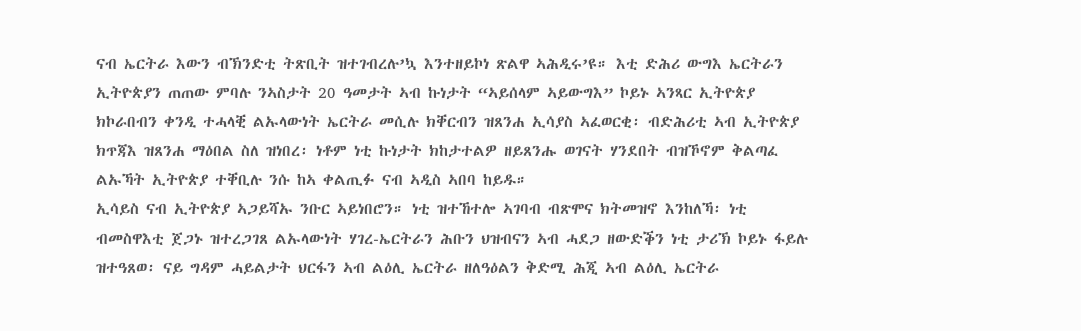ናብ ኤርትራ እውን ብኽንድቲ ትጽቢት ዝተገብረሉ’ኳ እንተዘይኮነ ጽልዋ ኣሕዲሩ’ዩ። እቲ ድሕሪ ውግእ ኤርትራን ኢትዮጵያን ጠጠው ምባሉ ንኣስታት 20 ዓመታት ኣብ ኩነታት “ኣይሰላም ኣይውግእ” ኮይኑ ኣንጻር ኢትዮጵያ ክኮራበብን ቀንዲ ተሓላቒ ልኡላውነት ኤርትራ መሲሉ ክቐርብን ዝጸንሐ ኢሳያስ ኣፈወርቂ፡ ብድሕሪቲ ኣብ ኢትዮጵያ ክጥጃእ ዝጸንሐ ማዕበል ስለ ዝነበረ፡ ነቶም ነቲ ኩነታት ክከታተልዎ ዘይጸንሑ ወገናት ሃንደበት ብዝኾኖም ቅልጣፈ ልኡኻት ኢትዮጵያ ተቐቢሉ ንሱ ከኣ ቀልጢፉ ናብ ኣዲስ ኣበባ ከይዱ።
ኢሳይስ ናብ ኢትዮጵያ ኣጋይሻኡ ንቡር ኣይነበሮን። ነቲ ዝተኸተሎ ኣገባብ ብጽሞና ክትመዝኖ እንከለኻ፡ ነቲ ብመስዋእቲ ጀጋኑ ዝተረጋገጸ ልኡላውነት ሃገረ-ኤርትራን ሕቡን ህዝብናን ኣብ ሓደጋ ዘውድቕን ነቲ ታሪኽ ኮይኑ ፋይሉ ዝተዓጸወ፡ ናይ ግዳም ሓይልታት ህርፋን ኣብ ልዕሊ ኤርትራ ዘለዓዕልን ቅድሚ ሕጂ ኣብ ልዕሊ ኤርትራ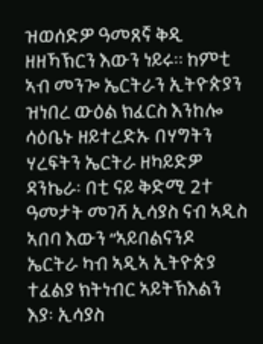ዝወሰድዎ ዓመጸኛ ቅዲ ዘዘኻኽርን እውን ነይሩ። ከምቲ ኣብ መንጐ ኤርትራን ኢትዮጵያን ዝነበረ ውዕል ክፈርስ እንከሎ ሳዕቤኑ ዘይተረድኡ በሃግትን ሃረፍትን ኤርትራ ዘካይድዎ ዳንኬራ፡ በቲ ናይ ቅድሚ 2ተ ዓመታት መገሻ ኢሳያስ ናብ ኣዲስ ኣበባ እውን “ኣይበልናንዶ ኤርትራ ካብ ኣዲኣ ኢትዮጵያ ተፈልያ ክትነብር ኣይትኽእልን እያ፡ ኢሳያስ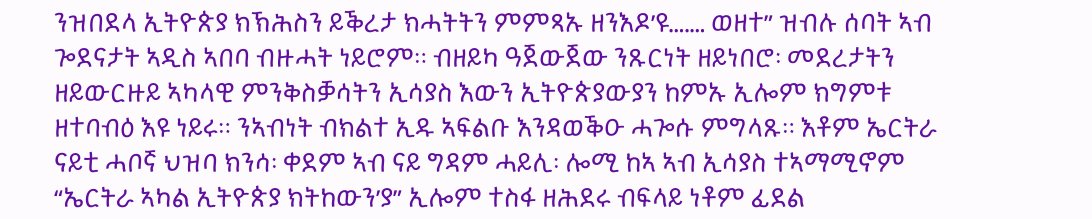ንዝበደላ ኢትዮጵያ ክኽሕስን ይቕረታ ክሓትትን ምምጻኡ ዘንእዶ’ዩ….… ወዘተ” ዝብሉ ሰባት ኣብ ጐደናታት ኣዲስ ኣበባ ብዙሓት ነይሮም። ብዘይካ ዓጀውጀው ንጹርነት ዘይነበሮ፡ መደረታትን ዘይውርዙይ ኣካላዊ ምንቅስቓሳትን ኢሳያስ እውን ኢትዮጵያውያን ከምኡ ኢሎም ክግምቱ ዘተባብዕ እዩ ነይሩ። ንኣብነት ብክልተ ኢዱ ኣፍልቡ እንዳወቕዑ ሓጐሱ ምግላጹ። እቶም ኤርትራ ናይቲ ሓቦኛ ህዝባ ክንሳ፡ ቀደም ኣብ ናይ ግዳም ሓይሊ፡ ሎሚ ከኣ ኣብ ኢሳያስ ተኣማሚኖም “ኤርትራ ኣካል ኢትዮጵያ ክትከውን’ያ” ኢሎም ተስፋ ዘሕደሩ ብፍላይ ነቶም ፊደል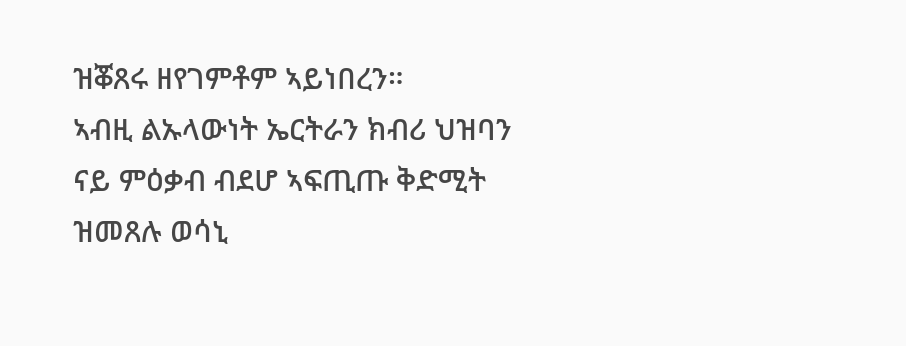ዝቖጸሩ ዘየገምቶም ኣይነበረን።
ኣብዚ ልኡላውነት ኤርትራን ክብሪ ህዝባን ናይ ምዕቃብ ብደሆ ኣፍጢጡ ቅድሚት ዝመጸሉ ወሳኒ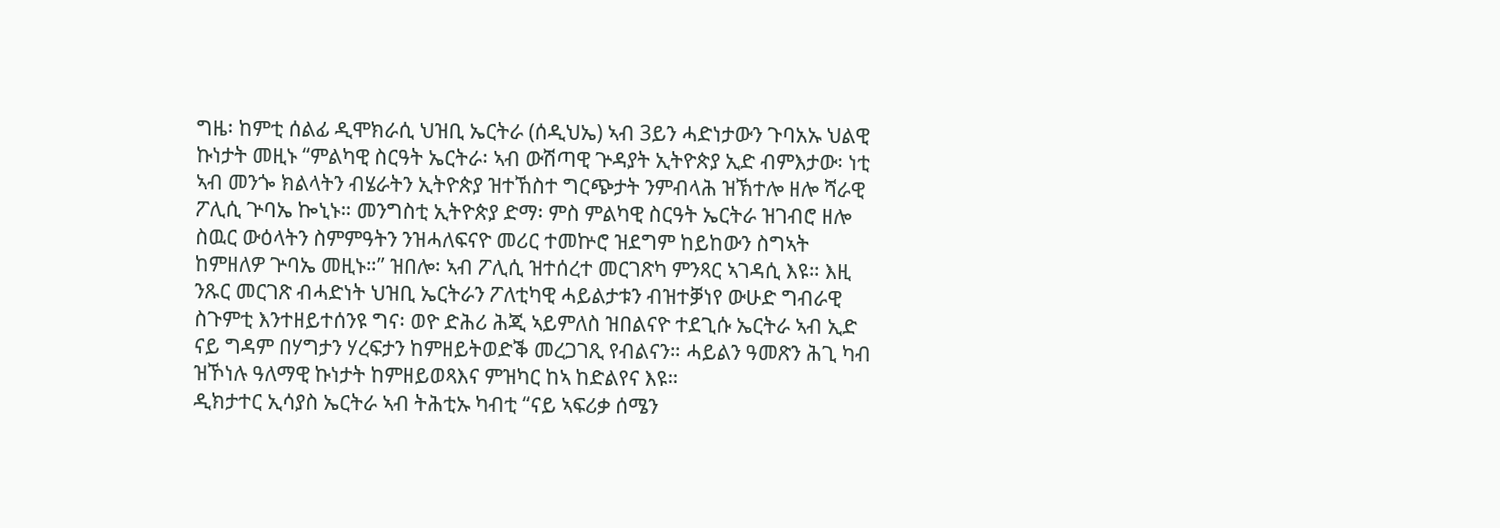ግዜ፡ ከምቲ ሰልፊ ዲሞክራሲ ህዝቢ ኤርትራ (ሰዲህኤ) ኣብ 3ይን ሓድነታውን ጉባአኡ ህልዊ ኩነታት መዚኑ “ምልካዊ ስርዓት ኤርትራ፡ ኣብ ውሽጣዊ ጕዳያት ኢትዮጵያ ኢድ ብምእታው፡ ነቲ ኣብ መንጐ ክልላትን ብሄራትን ኢትዮጵያ ዝተኸስተ ግርጭታት ንምብላሕ ዝኽተሎ ዘሎ ሻራዊ ፖሊሲ ጕባኤ ኰኒኑ። መንግስቲ ኢትዮጵያ ድማ፡ ምስ ምልካዊ ስርዓት ኤርትራ ዝገብሮ ዘሎ ስዉር ውዕላትን ስምምዓትን ንዝሓለፍናዮ መሪር ተመኵሮ ዝደግም ከይከውን ስግኣት ከምዘለዎ ጕባኤ መዚኑ።” ዝበሎ፡ ኣብ ፖሊሲ ዝተሰረተ መርገጽካ ምንጻር ኣገዳሲ እዩ። እዚ ንጹር መርገጽ ብሓድነት ህዝቢ ኤርትራን ፖለቲካዊ ሓይልታቱን ብዝተቓነየ ውሁድ ግብራዊ ስጉምቲ እንተዘይተሰንዩ ግና፡ ወዮ ድሕሪ ሕጂ ኣይምለስ ዝበልናዮ ተደጊሱ ኤርትራ ኣብ ኢድ ናይ ግዳም በሃግታን ሃረፍታን ከምዘይትወድቕ መረጋገጺ የብልናን። ሓይልን ዓመጽን ሕጊ ካብ ዝኾነሉ ዓለማዊ ኩነታት ከምዘይወጻእና ምዝካር ከኣ ከድልየና እዩ።
ዲክታተር ኢሳያስ ኤርትራ ኣብ ትሕቲኡ ካብቲ “ናይ ኣፍሪቃ ሰሜን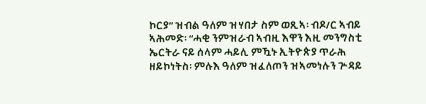ኮርያ” ዝብል ዓለም ዝሃበታ ስም ወጺኣ፡ ብዶ/ር ኣብይ ኣሕመድ፡ “ሓቂ ንምዝራብ ኣብዚ እዋን እዚ መንግስቲ ኤርትራ ናይ ሰላም ሓይሊ ምዃኑ ኢትዮጵያ ጥራሕ ዘይኮነትስ፡ ምሉእ ዓለም ዝፈለጦን ዝኣመነሉን ጕዳይ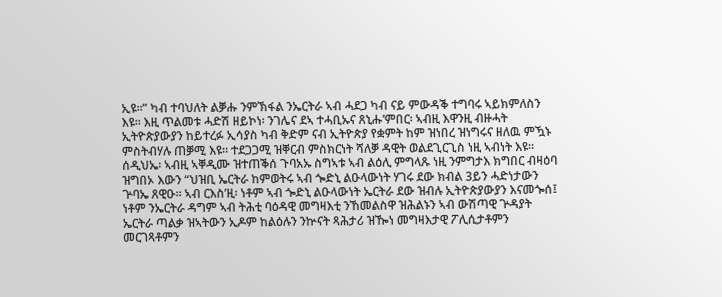ኢዩ።” ካብ ተባህለት ልቓሑ ንምኽፋል ንኤርትራ ኣብ ሓደጋ ካብ ናይ ምውዳቕ ተግባሩ ኣይክምለስን እዩ። እዚ ጥልመቱ ሓድሽ ዘይኮነ፡ ንገሌና ደኣ ተሓቢኡና ጸኒሑ’ምበር፡ ኣብዚ እዋንዚ ብዙሓት ኢትዮጵያውያን ከይተረፉ ኢሳያስ ካብ ቅድም ናብ ኢትዮጵያ የቋምት ከም ዝነበረ ዝነግሩና ዘለዉ ምዃኑ ምስትብሃሉ ጠቓሚ እዩ። ተደጋጋሚ ዝቐርብ ምስክርነት ሻለቓ ዳዊት ወልደጊርጊስ ነዚ ኣብነት እዩ።
ሰዲህኤ፡ ኣብዚ ኣቐዲሙ ዝተጠቕሰ ጉባአኡ ስግኣቱ ኣብ ልዕሊ ምግላጹ ነዚ ንምግታእ ክግበር ብዛዕባ ዝግበኦ እውን “ህዝቢ ኤርትራ ከምወትሩ ኣብ ጐድኒ ልዑላውነት ሃገሩ ደው ክብል 3ይን ሓድነታውን ጕባኤ ጸዊዑ። ኣብ ርእስ’ዚ፡ ነቶም ኣብ ጐድኒ ልዑላውነት ኤርትራ ደው ዝብሉ ኢትዮጵያውያን እናመጐሰ፤ ነቶም ንኤርትራ ዳግም ኣብ ትሕቲ ባዕዳዊ መግዛእቲ ንኸመልስዋ ዝሕልኑን ኣብ ውሽጣዊ ጕዳያት ኤርትራ ጣልቃ ዝኣትውን ኢዶም ከልዕሉን ንኵናት ጻሕታሪ ዝዀነ መግዛእታዊ ፖሊሲታቶምን መርገጻቶምን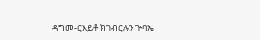ዳግመ-ርእይቶ ክገብርሉን ጕባኤ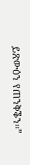ይጽውዕን የጠንቅቕን።”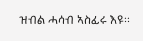ዝብል ሓሳብ ኣስፊሩ እዩ።